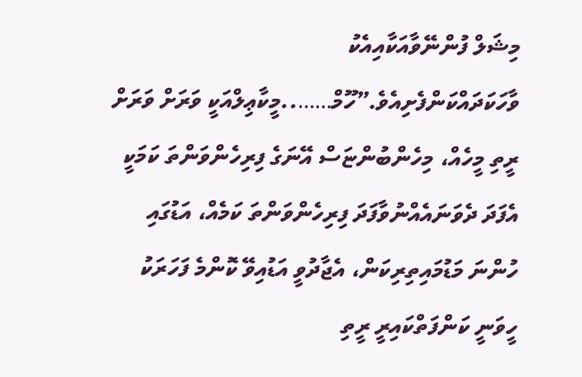މިޝަލް ފުންނޭވާއަކާއިއެކު ވާހަކަދައްކަންފެށިއެވެ.”ހޫމް……..މީކާޢިލްއަކީ ވަރަށް ވަރަށް ރީތި މީހެއް، މިހެންބުންޏަސް އޭނަގެ ފިރިހެންވަންތަ ކަމަކީ އެފަދަ ދެވަނައެއްނުވާފަދަ ފިރިހެންވަންތަ ކަމެއް، އަޑުގައި ހުންނަ މަޑުމައިތިރިކަން، އެޖާދުވީ އަޑުއިވޭ ކޮންމެ ފަހަރަކު ހީވަނީ ކަންފަތްކައިރީ ރީތި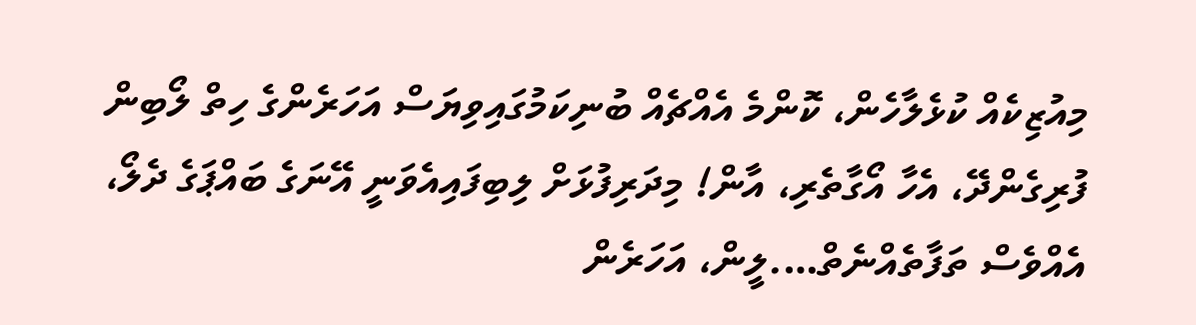މިއުޒިކެއް ކުޅެލާހެން، ކޮންމެ އެއްޗެއް ބުނިކަމުގައިވިޔަސް އަހަރެންގެ ހިތް ލޯބިން ފުރިގެންދޭ، އެހާ އޯގާތެރި، އާން! މިދަރިފުޅަށް ލިބިފައިއެވަނީ އޭނަގެ ބައްޕަގެ ދެލޯ، އެއްވެސް ތަފާތެއްނެތް….ލީން، އަހަރެން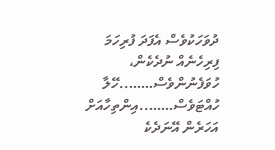ދުވަހަކުވެސް އެފަދަ ފުރިހަމަ ފިރިހެނެއް ނުދެކެން، ހުވަފެނުންވެސް……..ހޭލާ ހުއްޓަވެސް……..އިންތިހާއަށް އަހަރެން އޭނަދެކެ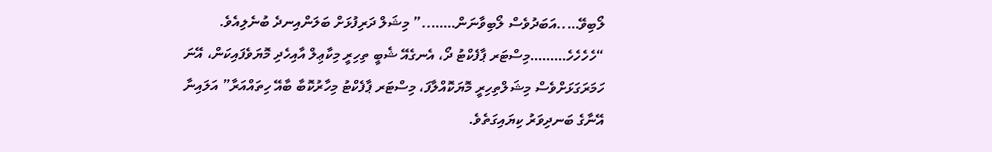ލޯބިވޭ…..އަބަދުވެސް ލޯބިވާނަން……..” މިޝަލް ދަރިފުޅަށް ބަލަންއިނދެ ބުނެލިއެވެ.
“ހެހެހެހެ………މިސްޓަރ ޕާފެކްޓު ދޯ، އެނގެއޭ ޝެބީ ތިހިރީ މިކާޢިލް އާއިހެދި މޮޔަވެފައިކަން، އޭނަ ހަމަރަގަޅަށްވެސް މިޝަލްތިހިރީ މޮޔަކޮއްލާފަ، މިސްޓަރ ޕާފެކްޓު މިހާރުކޮބާ ބާއޭ ހިތައްއަރާ” އަލައިނާ އޭނާގެ ބަނދިވަރު ކިޔައިގަތެވެ.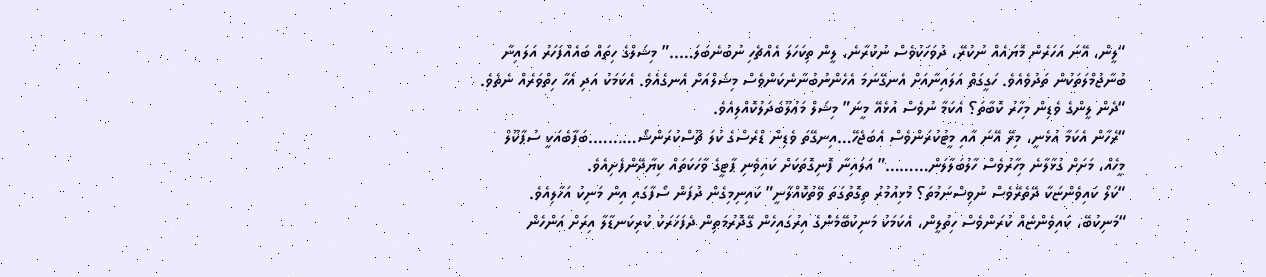“ލީން، އޭނަ އަހަރެން މޮޔައެއް ނުކުރޭ، ދުވަހަކުވެސް ނުކުރާނެ، ލީން ތިކަހަލަ އެއްޗެހި ނުބުނެބަލަ…..” މިޝަލްގެ ހިތައް ބައެއްފަހަރު އަލައިނާ ބުނާޖުމްލަތަކުން ތަދުވެއެވެ. ހަގީގަތް އަލައިނާއަށް އެނގޭނަމަ އެހެންނުބުނާނެކަންވެސް މިޝަލްއަށް އެނގެއެވެ. އެކަމަކު އަދި އެހާ ހިތްވަރެއް ނެތެވެ.
“ދެން ލީންގެ ވެޑިން މިހާރު ކޮބާތަ؟ އެކަމާ ނުވެސް އުޅެއޭ މީނަ” މިޝަލް މަޢުލޫބަދަލުކޮއްލިއެވެ.
“ރެހާން އެކަމާ އުޅެނީ، މިރޭ އޭނަ އާއި މީޓުކުރަންވެސް އެބަޖެހޭ…އިނގޭތަ ވެޑިން ޑްރެސްގެ ކުލަ ޗޫސްކުރަންޝޯ……….ބަފާބެއަކީ ސުޕާކޫލް މީހެއް، މަށަށް ގުޅާލާނެ މިހާރުވެސް ހާލުބަލާލަން………” އަލައިނާ ފޮނިގޮތަކަށް ކައިވެނި ޕާޓީގެ ވާހަކަތައް ކިޔާދޭންފެށިއެވެ.
“ކަލޯ ކައިވެންޏަކާ ދޭތެރޭވެސް ނުވިސްނަމުތަ؟ މުޅިއުމުރު ތިގޮތުގަތަ ވޭތުކޮއްލާނީ” ކައިނިމިގެން ދުފަން ސޯފާގައި އިން މަނިކު އަހާލިއެވެ.
“މަނިކުބޭ، ކައިވެންޏެއް ކުރަންވެސް ހިތުލީން، އެކަމަކު މަނިކުބޭމެންގެ އިރުގައިހެން ގޭދޮރުމަތިން ދެފަހަރަކު ކުރިކަނޑާލާ އިރަށް އަންހެން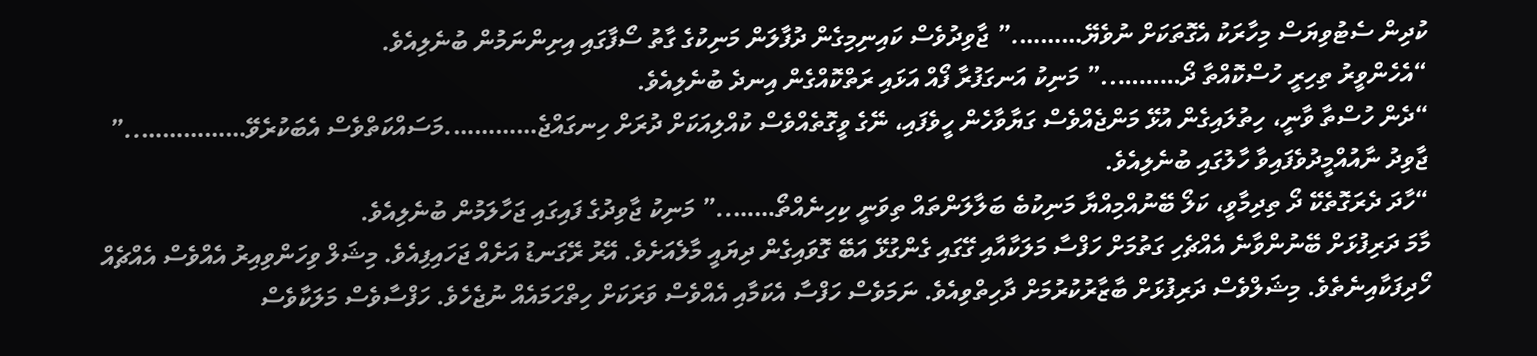ކުދިން ސެޓުވިޔަސް މިހާރަކު އެގޮތަކަށް ނުވެޔޭ……….” ޖާވިދުވެސް ކައިނިމިގެން ދުފާލަން މަނިކުގެ ގާތު ސޯފާގައި އިށިންނަމުން ބުނެލިއެވެ.
“އެހެންވީރު ތިހިރީ ހުސްކޮއްތާ ދޯ………..” މަނިކު އަނގަފުރާ ފޯއް އަޅައި ރަތްކޮއްގެން އިނދެ ބުނެލިއެވެ.
“ދެން ހުސްތާ ވާނީ، ހިތުލައިގެން އުޅޭ މަންޖެއްވެސް ގަޔާވާހެން ހީވެފައި، ނޭގެ ވީގޮތެއްވެސް ކުއްލިއަކަށް ދުރަށް ހިނގައްޖެ………….މަސައްކަތްވެސް އެބަކުރެވޭ……………..” ޖާވިދު ނާއުއްމީދުވެފައިވާ ހާލުގައި ބުނެލިއެވެ.
“ހާދަ ދެރަގޮތެކޭ ދޯ ތިދިމާވީ، ކަލޯ ބޭނުއްމިއްޔާ މަނިކުބެ ބަލާލަންތައް ތިވަނީ ކިހިނެއްތޯ……..” މަނިކު ޖާވިދުގެ ފައިގައި ޖަހާލަމުން ބުނެލިއެވެ.
މާމަ ދަރިފުޅަށް ބޭނުންވާނެ އެއްޗެހި ގަތުމަށް ހަފްސާ މަލަކާއާއި ގޭގައި ގެންގުޅޭ އަބޭ ގޮވައިގެން ދިޔައީ މާލެއަށެވެ. އޭރު ރޭގަނޑު އަށެއް ޖަހައިފިއެވެ. މިޝަލް ވިހަންވިއިރު އެއްވެސް އެއްޗެއް ހޯދިފަކާއިނެތެވެ. މިޝަލްވެސް ދަރިފުޅަށް ބާޒާރުކުރުމަށް ދާހިތްވިއެވެ. ނަމަވެސް ހަފްސާ އެކަމާއި އެއްވެސް ވަރަކަށް ހިތްހަމައެއް ނުޖެހެވެ. ހަފްސާވެސް މަލަކާވެސް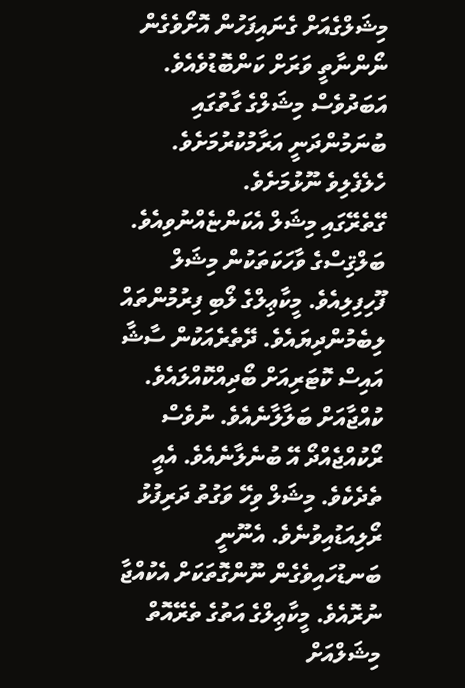މިޝަލްގެއަށް ގެނައިފަހުން އޮށޯވެގެން ނޯންނާތީ ވަރަށް ކަންބޮޑުވެއެވެ. އަބަދުވެސް މިޝަލްގެ ގާތުގައި ބުނަމުންދަނީ އަރާމުކުރުމަށެވެ. ހެލެފެލިވެ ނޫޅުމަށެވެ.
ގޭތެރޭގައި މިޝަލް އެކަންޏެއްނުވިއެވެ. ބަލްޤިސްގެ ވާހަކަތަކުން މިޝަލް ފޫހިފިލިއެވެ. މީކާޢިލްގެ ލޯބި ފިރުމުންތައް ލިބެމުންދިޔައެވެ. ދޭތެރެއަކުން ސާޝާ އައިސް ކޮޓަރިއަށް ބޯދިއްކޮއްލައެވެ. ކުއްޖާއަށް ބަލާލާނެއެވެ. ނުވެސް ރޯކުއްޖެއްދޯ އޭ ބުނެލާނެއެވެ. އެއީ ތެދެކެވެ. މިޝަލް ވިހޭ ވަގުތު ދަރިފުޅު ރޯލިއަޑުއިވުނެވެ. އެނޫނީ ބަނޑުހައިވެގެން ނޫންގޮތަކަށް އެކުއްޖާ ނުރޮއެވެ. މީކާޢިލްގެ އަތުގެ ތެރޭއޮތް މިޝަލްއަށް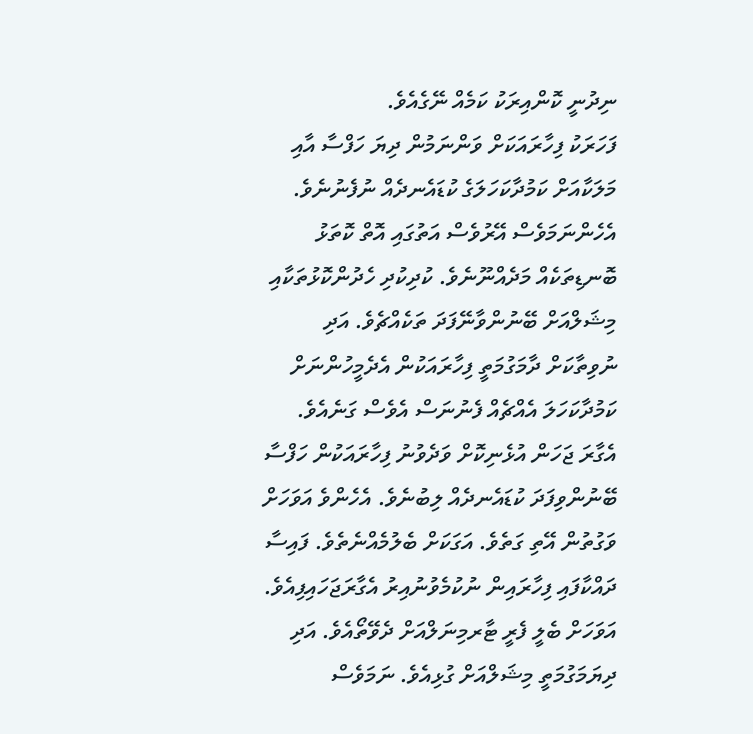ނިދުނީ ކޮންއިރަކު ކަމެއް ނޭގެއެވެ.
ފަހަރަކު ފިހާރައަކަށް ވަންނަމުން ދިޔަ ހަފްސާ އާއި މަލަކާއަށް ކަމުދާކަހަލަގެ ކުޑައެނދެއް ނުފެނުނެވެ. އެހެންނަމަވެސް އޭރުވެސް އަތުގައި އޮތް ކޮތަޅު ބޮނޑިތަކެއް މަދެއްނޫނެވެ. ކުދިކުދި ހެދުންކޮޅުތަކާއި މިޝަލްއަށް ބޭނުންވާނޭފަދަ ތަކެއްޗެވެ. އަދި ނުވިތާކަށް ދާމަގުމަތީ ފިހާރައަކުން އެދެމީހުންނަށް ކަމުދާކަހަލަ އެއްޗެއް ފެނުނަސް އެވެސް ގަނެއެވެ.
އެގާރަ ޖަހަން އުޅެނިކޮށް ވަދެވުނު ފިހާރައަކުން ހަފްސާ ބޭނުންވިފަދަ ކުޑައެނދެއް ލިބުނެވެ. އެހެންވެ އަވަހަށް ވަގުތުން އޭތި ގަތެވެ. އަގަކަށް ބެލުމެއްނެތެވެ. ފައިސާ ދައްކާފައި ފިހާރައިން ނުކުމެވުނުއިރު އެގާރަޖަހައިފިއެވެ. އަވަހަށް ބެލީ ފެރީ ޓާރމިނަލްއަށް ދެވޭތޯއެވެ. އަދި ދިޔަމަގުމަތީ މިޝަލްއަށް ގުޅިއެވެ. ނަމަވެސް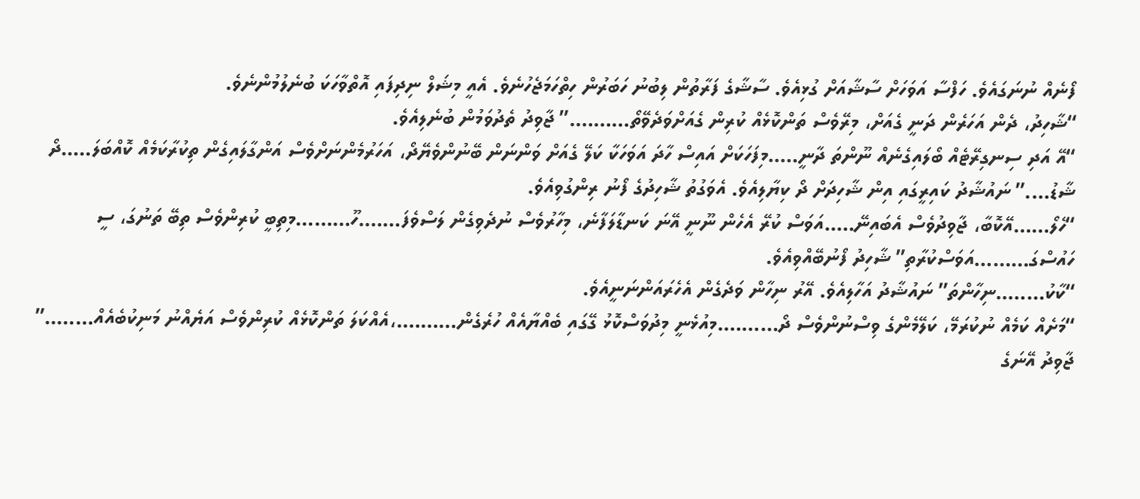ފޯނެއް ނުނަގައެވެ. ހަފްސާ އަވަހަށް ސާޝާއަށް ގުޅިއެވެ. ސާޝާގެ ފަރާތުން ލިބުނު ހަބަރުން ހިތްހަމަޖެހުނެވެ. އެއީ މިޝަލް ނިދިފައި އޮތްވާހަކަ ބުނެލުމުންނެވެ.
“ޝާހިދު، ދެން އަހަރެން ދަނީ ގެއަށް، މިރޭވެސް ތަންކޮޅެއް ކުރިން ގެއަށްވަދެވޭތޯ……….” ޖާވިދު ތެދުވަމުން ބުނެލިއެވެ.
“އޭ އަދި ސިނގިރޭޓެއް ބޯލައިގެނެއް ނޫންތަ ދާނީ…..މިފަހަކަށް އައިސް ހާދަ އަވަހަކާ ކަލޭ ގެއަށް ވަންނަން ބޭނުންވެޔޭދޯ، އަހަރުމެންނަށްވެސް އަންގާލައިގެން ތިކުރާކަމެއް ކޮއްބަލަ…..ދޯ ޝާޑު….” ނައުޝާދު ކައިރީގައި އިން ޝާހިދަށް ދޯ ކިޔާލިއެވެ. އެވަގުތު ޝާހިދުގެ ފޯނު ރިންގުވިއެވެ.
“ހެލޯ……އޭކޮބާ، ޖާވިދުވެސް އެބައިނޭ…..އަވަސް ކުރޭ އެހެން ނޫނީ އޭނަ ކަނޑާލަފާނެ، މިހާރުވެސް ނުދެވިގެން ލަސްވެފަ…….ހޫ………މިތިބީ ކުރިންވެސް ތިބޭ ތަނުގަ، ސީ ހައުސްގަ………އަވަސްކުރާތި” ޝާހިދު ފޯނުބޭއްވިއެވެ.
“ކާކު……..ނިހާންތަ” ނައުޝާދު އަހާލިއެވެ. އޭރު ނިހާން ވަދެގެން އެހެރައަންނަނީއެވެ.
“މަށެއް ކަމެއް ނުކުރަމޭ، ކަލޭމެންގެ ވިސްނުންވެސް ދޯ……….މިއުޅެނީ މިދުވަސްކޮޅު ގޭގައި ބެއްޔާއެއް ހުރެގެން……….،އެއްކަލަ ތަންކޮޅެއް ކުރިންވެސް އަޔެއްނު މަނިކުބެއެއް……..” ޖާވިދު އޭނަގެ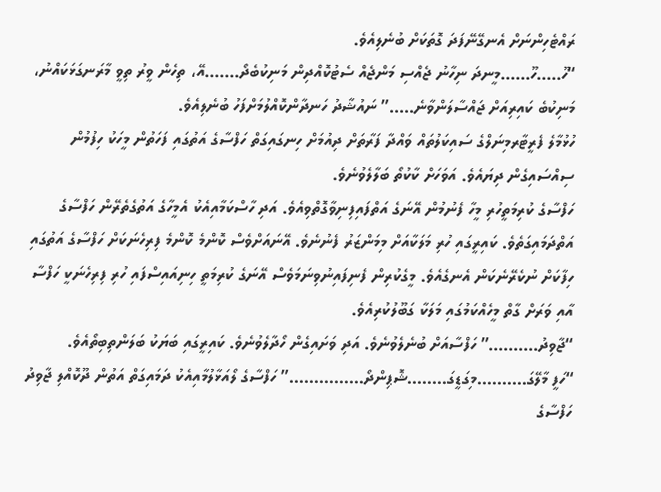ރައްޓެހިންނަށް އެނގޭނޭފަދަ ގޮތަކަށް ބުނެލިއެވެ.
“ހޫ…..ހޫ……މީނދަ ނިހާނު ޖެއްސި މަންޖެއް ސެޓުކޮއްދިން މަނިކުބެދޯ…….އޭ، ތިހެން ވީރު ތިވީ މާރަނގަޅަކައްނު، މަނިކުބެ ކައިރިއަށް ޖައްސާލަންވާނެ…..” ނައުޝާދު ހަނދާންކޮއްލުމަށްފަހު ބުނެލިއެވެ.
ހުޅުމާލެ ފެރީޓާރމިނަލްގެ ސައިކަލުތައް ވައްދާ ފަރާތަށް ދިއުމަށް ހިނގައިގަތް ހަފްސާގެ އަތުގައި ފަހަތުން މީހަކު ހިފުމުން ސިއްސައިގެން ދިޔައެވެ. އަވަހަށް ކާކުތޯ ބަލާލެވުނެވެ.
ހަފްސާގެ ކުރިމަތީހުރި މީހާ ފެނުމުން އޭނަގެ އަތްފައިފިނިވާގޮތްވިއެވެ. އަދި ހާސްކަމާއިއެކު އެމީހާގެ އަތުގެތެރޭން ހަފްސާގެ އަތްދަމައިގަތެވެ. ކައިރީގައި ހުރި މަލަކާއަށް މިމަންޒަރު ފެނުނެވެ. އޭނައަށްވެސް ކޮންމެ ކޮންމެ ފިރިހެނަކަށް ހަފްސާގެ އަތުގައި ހިފާކަށް ނުކެރޭނެކަން އެނގެއެވެ. މީގެކުރިން ފެނިފައިނުވިނަމަވެސް އޭނަގެ ކުރިމަތީ ހިނިއައިސްފައި ހުރި ފިރިހެނަކީ ހަފްސާ އާއި ވަރަށް ގާތް މީހެއްކަމުގައި މަލަކާ ގަބޫލުކުރިއެވެ.
“ޖާވިދު……….” ހަފްސާއަށް ބުނެލެވުނެވެ. އަދި ވަށައިގެން ހޯދާލެވުނެވެ. ކައިރީގައި ބަޔަކު ބަލަންތިބިތޯއެވެ.
“ހަފީ މާލޭގަ……….މިގަޑީގަ……..ޝޮޕިންދޯ……………” ހަފްސާގެ ލޯއަޅާލުމާއިއެކު ދަމައިގަތް އަތުން ދޫކޮއްލި ޖާވިދު ހަފްސާގެ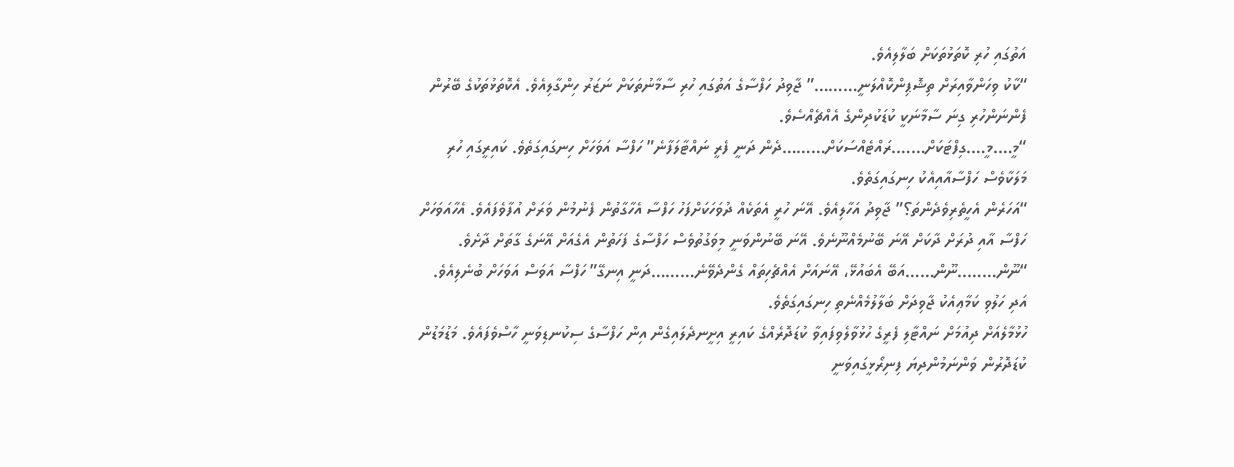އަތުގައި ހުރި ކޮތަޅުތަކަށް ބަލާލިއެވެ.
“ކާކު ވިހަންވާއިރަށް ތިޝޮޕިންކޮއްލަނީ………” ޖާވިދު ހަފްސާގެ އަތުގައި ހުރި ސާމާނުތަކަށް ނަޒަރު ހިންގާލިއެވެ. އެކޮތަޅުތަކުގެ ބޭރުން ފެންނަންހުރި ގިނަ ސާމާނަކީ ކުޑަކުދިންގެ އެއްޗެއްސެވެ.
“މީ….މީ….ގިފްޓަކަށް…….ރައްޓެއްސަކަށް………ދެން ދަނީ ފެރީ ނައްޓާލަފާނެ” ހަފްސާ އަވަހަށް ހިނގައިގަތެވެ. ކައިރީގައި ހުރި މަލަކާވެސް ހަފްސާއާއިއެކު ހިނގައިގަތެވެ.
“އަހަރެން އެހީތެރިވެދެންތަ؟” ޖާވިދު އަހާލިއެވެ. އޭނަ ހުރީ އެތަކެއް ދުވަހަކަށްފަހު ހަފްސާ އެހާގާތުން ފެނުމުން ވަރަށް އުފާވެފައެވެ. އެހާއަވަހަށް ހަފްސާ އާއި ދުރަށް ދާކަށް އޭނަ ބޭނުމެއްނޫނެވެ. އޭނަ ބޭނުންވަނީ މިވަގުތުވެސް ހަފްސާގެ ފަހަތުން އެގެއަށް އޭނަގެ ގާތަށް ދާށެވެ.
“ނޫން……..ނޫން……އަބޭ އެބައުޅޭ، އޭނައަށް އެއްޗެހިތައް ގެންދެވޭނެ………ދަނީ އިނގޭ” ހަފްސާ އަވަސް އަވަހަށް ބުނެލިއެވެ. އަދި ހަލުވި ކަމާޢިއެކު ޖާވިދަށް ބަލާލުމެއްނެތި ހިނގައިގަތެވެ.
ހުޅުމާލެއަށް ދިއުމަށް ނައްޓާލި ފެރީގެ ހުޅުވާލެވިފައިވާ ކުޑަދޮރެއްގެ ކައިރީ އިށީނދެލައިގެން އިން ހަފްސާގެ ސިކުނޑިވަނީ ހާސްވެފައެވެ. މަޑުމަޑުން ކުޑަދޮރުން ވަންނަމުންދިޔަ ފިނިރޯޅީގައިވަނީ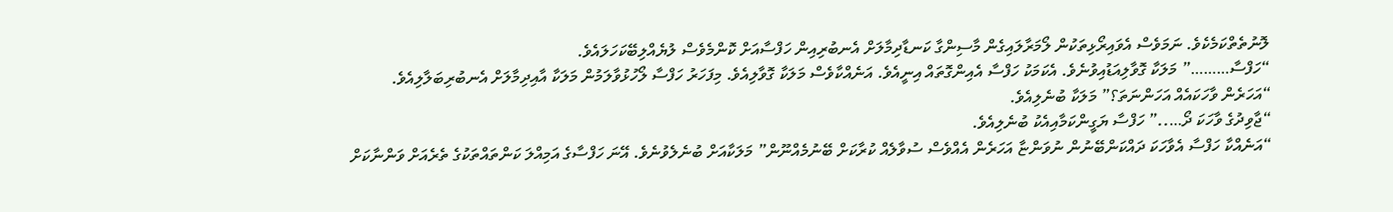ލޮނުތެތްކަމެކެވެ. ނަމަވެސް އެވައިރޯޅިތަކުން ލޯމަރާލައިގެން މާސިންގާ ކަނޑާދިމާލަށް އެނބުރިއިން ހަފްސާއަށް ކޮންމެވެސް ލުޔެއްލިބޭކަހަލައެވެ.
“ހަފްސާ………” މަލަކާ ގޮވާލިއަޑުއިވުނެވެ. އެކަމަކު ހަފްސާ އެއިންގޮތައް އިނީއެވެ. އަނެއްކާވެސް މަލަކާ ގޮވާލިއެވެ. މިފަހަރު ހަފްސާ ލޯހުޅުވާލަމުން މަލަކާ އާއިދިމާލަށް އެނބުރިބަލާލިއެވެ.
“އަހަރެން ވާހަކައެއް އަހަންނަތަ؟” މަލަކާ ބުނެލިއެވެ.
“ޖާވިދުގެ ވާހަކަ ދޯ…..” ހަފްސާ ޔަގީންކަމާއިއެކު ބުނެލިއެވެ.
“އަނެއްކާ ހަފްސާ އެވާހަކަ ދައްކަންބޭނުން ނުވަންޏާ އަހަރެން އެއްވެސް ސުވާލެއް ކުރާކަށް ބޭނުމެއްނޫން” މަލަކާއަށް ބުނެލެވުނެވެ. އޭނަ ހަފްސާގެ އަމިއްލަ ކަންތައްތަކުގެ ތެރެއަށް ވަންނާކަށް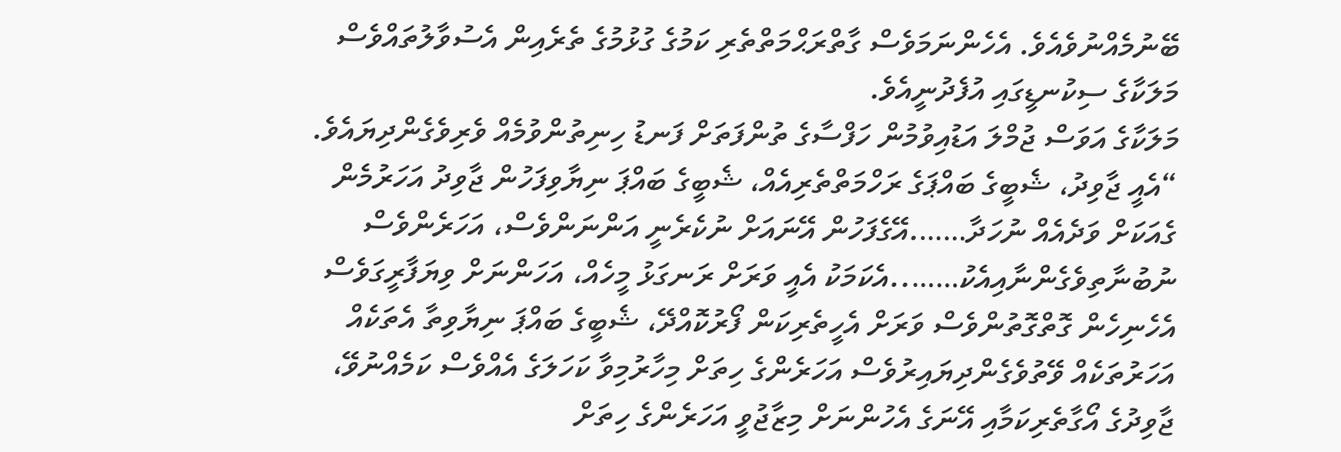ބޭނުމެއްނުވެއެވެ. އެހެންނަމަވެސް ގާތްރަޙްމަތްތެރި ކަމުގެ ގުޅުމުގެ ތެރެއިން އެސުވާލުތައްވެސް މަލަކާގެ ސިކުނޑީގައި އުފެދުނީއެވެ.
މަލަކާގެ އަވަސް ޖުމްލަ އަޑުއިވުމުން ހަފްސާގެ ތުންފަތަށް ފަނޑު ހިނިތުންވުމެއް ވެރިވެގެންދިޔައެވެ.
“އެއީ ޖާވިދު، ޝެބީގެ ބައްޕަގެ ރަހްމަތްތެރިއެއް، ޝެބީގެ ބައްޕަ ނިޔާވިފަހުން ޖާވިދު އަހަރުމެން ގެއަކަށް ވަދެއެއް ނުހަދާ…….އޭގެފަހުން އޭނައަށް ނުކެރެނީ އަންނަންވެސް، އަހަރެންވެސް ނުބުނާތިވެގެންނާއިއެކު……..އެކަމަކު އެއީ ވަރަށް ރަނގަޅު މީހެއް، އަހަންނަށް ވިޔަފާރީގަވެސް އެހެނިހެން ގޮތްގޮތުންވެސް ވަރަށް އެހީތެރިކަން ފޯރުކޮއްދޭ، ޝެބީގެ ބައްޕަ ނިޔާވިތާ އެތަކެއް އަހަރުތަކެއް ވޭތުވެގެންދިޔައިރުވެސް އަހަރެންގެ ހިތަށް މިހާރުމިވާ ކަހަލަގެ އެއްވެސް ކަމެއްނުވޭ، ޖާވިދުގެ އޯގާތެރިކަމާއި އޭނަގެ އެހުންނަށް މިޒާޖުވީ އަހަރެންގެ ހިތަށް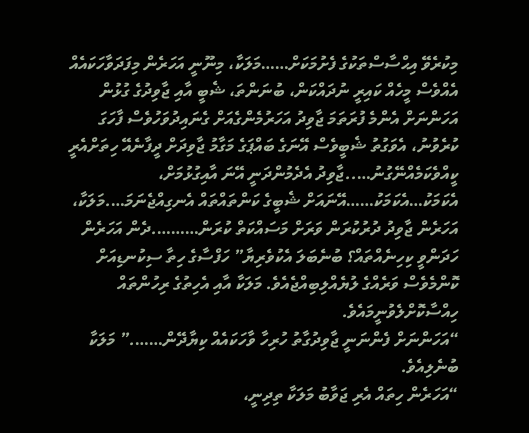މިކުރެވޭ އިޙްސާސްތަކުގެ ފެށުމަކަށް……މަލަކާ، މިނޫނީ އަހަރެން މިފަދަވާހަކައެއް އެއްވެސް މީހެއް ކައިރީ ނުދައްކަން، ބުނަންތަ، ޝެބީ އާއި ޖާވިދުގެ ގުޅުން އަހަންނަށް އެންމެ ފުރަތަމަ ޖާވިދު އަހަރުމެންގެއަށް ގެނައިދުވަހުވެސް ފާހަގަ ކުރެވުނު، އެވަގުތު ޝެބީވެސް އޭނަގެ ބައްޕަގެ މަގާމު ޖާވިދަށް ދީފާނެއޭ ހިތަށްއެރީ ކީއްވެކަމެއްނޭގުނު…..ޖާވިދު އެދެމުންދަނީ އޭނަ އާއިގުޅުމަށް، އެކަމަކު…އެކަމަކު……އޭނައަށް ޝެބީގެ ކަންތައްތައް އެނގިއްޖެނަމަ….މަލަކާ، އަހަރެން ޖާވިދު ދުރުކުރަން ވަރަށް މަސައްކަތް ކުރަން……….ދެން އަހަރެން ހަދަންވީ ކިހިނެއްތައް؟ ބުނެބަލަ އެކުވެރިޔާ” ހަފްސާގެ ހިތާ ސިކުނޑިއަށް ކޮންމެވެސް ވަރެއްގެ ލުޔެއްލިބިއްޖެއެވެ. މަލަކާ އާއި އެހިތުގެ ރިހުންތައް ހިއްސާކޮށްލެވުނީމައެވެ.
“އަހަންނަށް ފެންނަނީ ޖާވިދުގާތު ހުރިހާ ވާހަކައެއް ކިޔާދޭން…….” މަލަކާ ބުނެލިއެވެ.
“އަހަރެން ހިތައް އެރި ޖަވާބު މަލަކާ ތިދިނީ،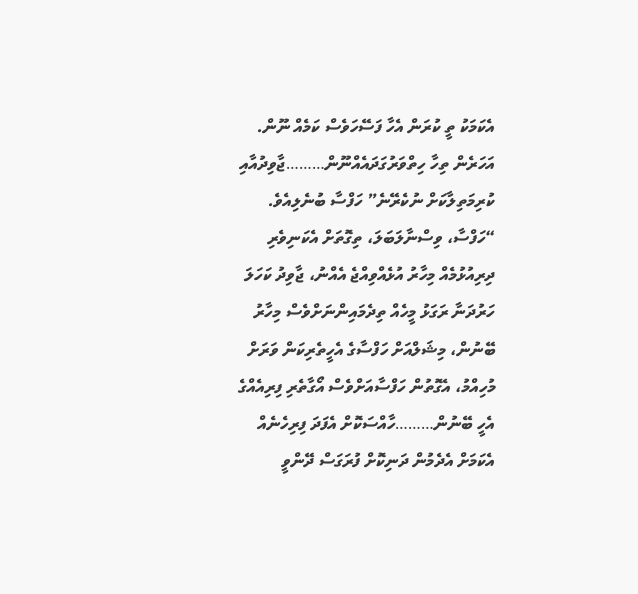އެކަމަކު ތީ ކުރަން އެހާ ފަސޭހަވެސް ކަމެއް ނޫން. އަހަރެން ތިހާ ހިތްވަރުގަދައެއްނޫން………ޖާވިދުއާއި ކުރިމަތިލާކަށް ނުކެރޭނެ” ހަފްސާ ބުނެލިއެވެ.
“ހަފްސާ، ވިސްނާލަބަލަ، ތިގޮތަށް އެކަނިވެރި ދިރިއުޅުމެއް މިހާރު އުޅެއްވިއްޖެ އެއްނު، ޖާވިދު ކަހަލަ ހަރުދަނާ ރަގަޅު މީހެއް ތިދެމައިންނަށްވެސް މިހާރު ބޭނުން، މިޝަލްއަށް ހަފްސާގެ އެހީތެރިކަން ވަރަށް މުހިއްމު، އެގޮތުން ހަފްސާއަށްވެސް އޯގާތެރި ފިރިއެއްގެ އެހީ ބޭނުން………ހާއްސަކޮށް އެފަދަ ފިރިހެނެއް އެކަމަށް އެދެމުން ދަނިކޮށް ފުރަގަސް ދޭންވީ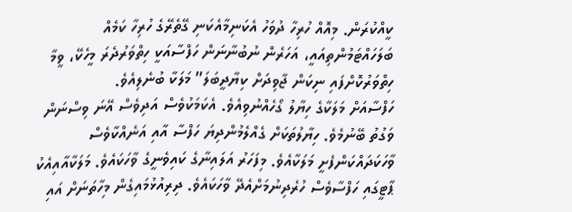ކީއްކުރަން. މިއޮއް ހުރިހާ ދުވަހު އެކަނިމާއެކަނި ގޭތެރޭގެ ހުރިހާ ކަމެއް ބަލަހައްޓަމުންތިއައީ، އަހަރެން ނުބުނާނަން ހަފްސާއަކީ ހިތްވަރުދެރަ މީހެކޭ، ވީމާ ހިތްވަރުކޮށްފައި ނިކަން ޖާވިދަށް ކިޔާދީބަލަ” މަލަކާ ބުނެލިއެވެ.
ހަފްސާއަށް މަލަކާގެ ހިޔާލު ގޯހެއްނުވިއެވެ. އެކަމަކުވެސް އަދިވެސް އޭނަ ވިސްނަން ވަގުތު ބޭނުމެވެ. ހިޔާލުތަކަށް ގެއްލެމުންދިޔަ ހަފްސާ އާއި އަނެއްކާވެސް ވާހަކަދައްކަންފެށީ މަލަކާއެވެ. މިފަހަރު އަލައިނާގެ ކައިވެނީގެ ވާހަކައެވެ. މަލަކާއާއިއެކު ޕާޓީގައި ހަފްސާވެސް ހުރެދިނުމަށްއެދޭ ވާހަކައެވެ. ދިރިއުޅުމައިގެން މިހާތަނަށް އައި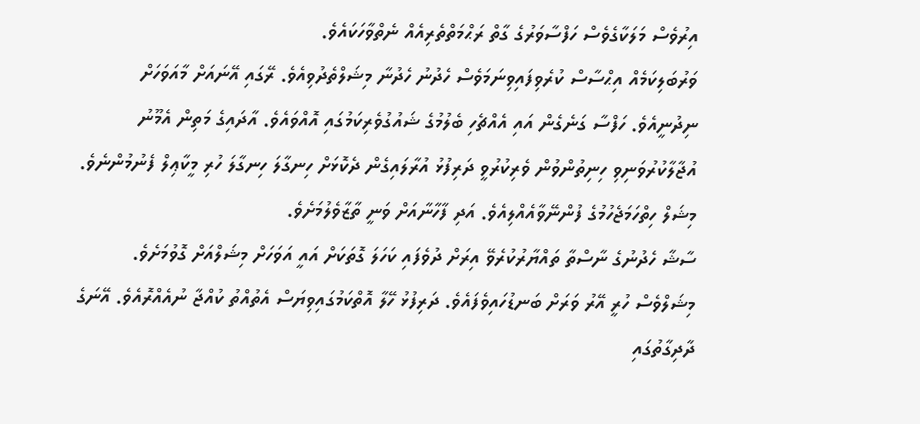އިރުވެސް މަލަކާގެވެސް ހަފްސާވަރުގެ ގާތް ރަޙްމަތްތެރިއެއް ނެތްވާހަކައެވެ.
ވަރުބަލިކަމެއް އިޙްސާސް ކުރެވިފައިވިނަމަވެސް ހެދުނު ހެދުނާ މިޝަލްތެދުވިއެވެ. ރޭގައި އޭނައަށް މާއަވަހަށް ނިދުނީއެވެ. ހަފްސާ ގަނެގެން އައި އެއްޗެހި ބެލުމުގެ ޝައުގުވެރިކަމުގައި އޮއްވައެވެ. އާދައިގެ މަތިން އެމޫނު އުޖާލާކުރުވަނިވި ހިނިތުންވުން ވެރިކުރުވީ ދަރިފުޅު އުރާލައިގެން ދެކޮޅަށް ހިނގާލަ ހިނގާލަ ހުރި މީކާޢިލް ފެނުމުންނެވެ. މިޝަލް ހިތްހަމަޖެހުމުގެ ފުންނޭވާއެއްލިއެވެ. އަދި ފާހާނާއަށް ވަނީ ތާޒާވެލުމަށެވެ.
ސާޝާ ހެދުނުގެ ނާސްތާ ތައްޔާރުކުރެވޭ އިރަށް ދުވެފައި ކަހަލަ ގޮތަކަށް އައީ އަވަހަށް މިޝަލްއަށް ގޮވުމަށެވެ. މިޝަލްވެސް ހުރީ އޭރު ވަރަށް ބަނޑުހައިވެފައެވެ. ދަރިފުޅު ހޭލާ އޮތްކަމުގައިވިޔަސް އެތުއްތު ކުއްޖާ ނުއެއްރޮއެވެ. އޭނަގެ ދާދިގާތުގައި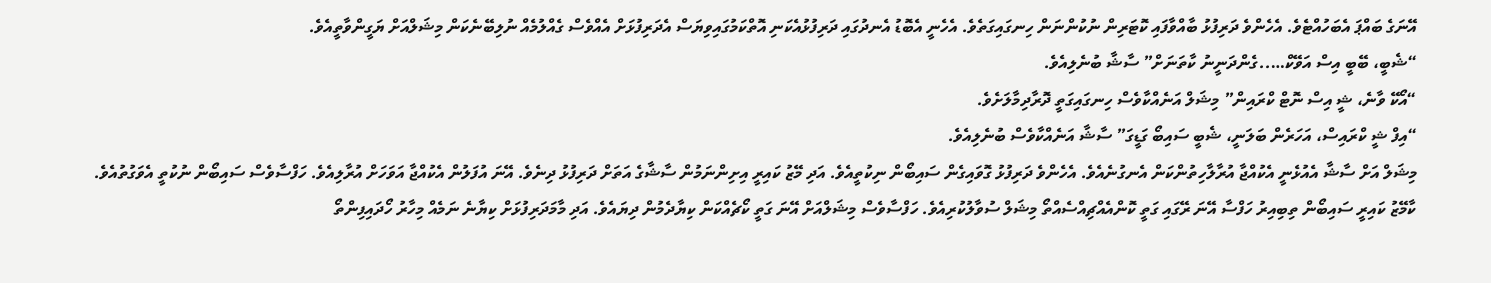އޭނަގެ ބައްޕަ އެބަހުއްޓެވެ. އެހެންވެ ދަރިފުޅު ބާއްވާފައި ކޮޓަރިން ނުކުންނަން ހިނގައިގަތެވެ. އެހެނީ އެބޮޑު އެނދުގައި ދަރިފުޅުއެކަނި އޮތްކަމުގައިވިޔަސް އެދަރިފުޅަށް އެއްވެސް ގެއްލުމެއް ނުލިބޭނެކަން މިޝަލްއަށް ޔަގީންވާތީއެވެ.
“ޝެބީ، ބޭބީ އިސް އަވޭކް…..ގެންދަނީނު ކާތަނަށް” ސާޝާ ބުނެލިއެވެ.
“އޯކޭ ވާނެ، ޝީ އިސް ނޮޓް ކްރައިން” މިޝަލް އަނެއްކާވެސް ހިނގައިގަތީ ދޮރާދިމާލަށެވެ.
“އިފް ޝީ ކްރައިސް، އަހަރެން ބަލަނީ، ޝެބީ ސައިބޯ ގަޑީގަ” ސާޝާ އަނެއްކާވެސް ބުނެލިއެވެ.
މިޝަލް އަށް ސާޝާ އެއުޅެނީ އެކުއްޖާ އުރާލާހިތުންކަން އެނގުނެއެވެ. އެހެންވެ ދަރިފުޅު ގޮވައިގެން ސައިބޯން ނިކުތީއެވެ. އަދި މޭޒު ކައިރީ އިށިންނަމުން ސާޝާގެ އަތަށް ދަރިފުޅު ދިނެވެ. އޭނަ އުފަލުން އެކުއްޖާ އަވަހަށް އުރާލިއެވެ. ހަފްސާވެސް ސައިބޯން ނުކުތީ އެވަގުތުއެވެ.
ކާމޭޒު ކައިރީ ސައިބޯން ތިބިއިރު ހަފްސާ އޭނަ ރޭގައި ގަތީ ކޮންއެއްޗިއްސެއްތޯ މިޝަލް ސުވާލުކުރިއެވެ. ހަފްސާވެސް މިޝަލްއަށް އޭނަ ގަތީ ކޯޗެއްކަން ކިޔާދެމުން ދިޔައެވެ. އަދި މާމަދަރިފުޅަށް ކިޔާނެ ނަމެއް މިހާރު ހޯދައިފިންތޯ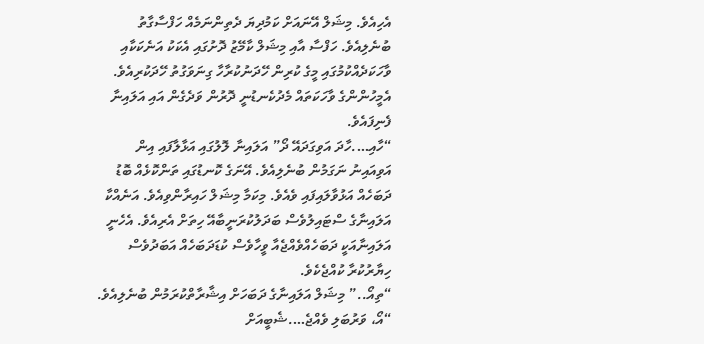އެހިއެވެ. މިޝަލް އޭނައަށް ކަމުދިޔަ ދެތިންނަމެއް ހަފްސާގާތު ބުނެލިއެވެ. ހަފްސާ އާއި މިޝަލް ކާމޭޒު ދޮށުގައި އެކަކު އަނެކަކާއި ވާހަކަދެއްކުމުގައި މީގެ ކުރިން ހޭދަނުކުރާހާ ގިނަވަގުތު ހޭދަކުރިއެވެ. އެމީހުންންގެ ވާހަކަތައް މެދުކެނޑުނީ ދޮރުން ވަދެގެން އައި އަލައިނާ ފެނިފައެވެ.
“ހާއި….ހާދަ އަވިގަދައޭ ދޯ” އަލައިނާ ލޮލުގައި އަޅާލާފައި އިން އަވިއައިނު ނަގަމުން ބުނެލިއެވެ. އޭނަގެ ކޮނޑުގައި ތަންކޮޅެއް ބޮޑު ދަބަހެއް އަޅުވާލައިފައި ވެއެވެ. މިކަމާ މިޝަލް ހައިރާންވިއެވެ. އަނެއްކާ އަލައިނާގެ ސްޓައިލުވެސް ބަދަލުކުރަނީބާއޭ ހިތަށް އެރިއެވެ. އެހެނީ އަލައިނާއަކީ ދަބަހެއްވެއްޖެއާ ވީހާވެސް ކުޑަދަބަހެއް އަބަދުވެސް ހިޔާރުކުރާ ކުއްޖެކެވެ.
“ތިއޯ..” މިޝަލް އަލައިނާގެ ދަބަހަށް އިޝާރާތްކުރަމުން ބުނެލިއެވެ.
“އޯ، ވަރުބަލި ވެއްޖެ….ޝެބީއަށް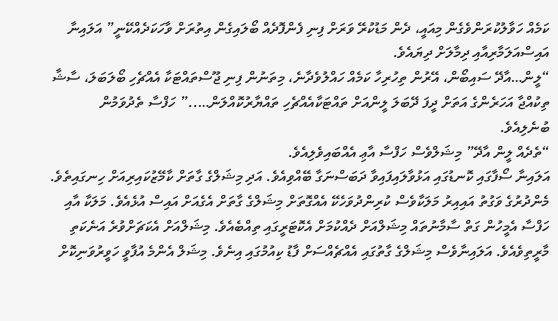ކަމެއް ހަވާލުކުރަންވެގެން މިއައީ، ދެން މަޑުކުރޭ ވަރަށް ފިނި ފެންފޮދެއް ބޯލައިގެން އިތުރަށް ވާހަކަދެއްކޭނީ” އަލައިނާ އައިސްއަލަމާރިއާއި ދިމާލަށް ދިޔައެވެ.
“ލީން…އާދޭ ސައިބޯން، އޭރުން ތިހުރިހާ ކަމެއް ހައްލުވެދާނެ، މިތަނުން ފިނި ޖޫސްތައްޓަކާ އެއްޗެހި ބޯލަބަލަ، ސާޝާ ތިކުއްޖާ އަހަރެންގެ އަތަށް ދީފަ ދޭބަލަ ލީންއަށް ތައްޓަކާއެއްޗެހި ތައްޔާރުކޮއްލަން…..” ހަފްސާ ތެދުވަމުން ބުނެލިއެވެ.
“ތެދެއް ލީން އާދޭ” މިޝަލްވެސް ހަފްސާ އާޢި އެއްބައިވެލިއެވެ.
އަލައިނާ ސޯފާގައި ކޮނޑުގައި އަޅުވާލައިފައިވާ ދަބަސްނަގާ ބޭއްވިއެވެ. އަދި މިޝަލްގެ ގާތަށް ކާމޭޒުކައިރިއަށް ހިނގައިތެވެ.
މެންދުރުގެ ވަގުތު އައިއިރު މަލަކާވެސް ކުރިންދުވަހެކޭ އެއްގޮތަށް މިޝަލްގެ ގާތަށް އެގެއަށް އައިސް އުޅެއެވެ. މަލަކާ އާއި ހަފްސާ އެމީހުން ގަތް ސާމާނުތައް މިޝަލްއަށް ދެއްކުމަށް އެކޮޓަރީގައި ތިއްބެއެވެ. މިޝަލްއަށް އެކަޗަށްވުރެ އަނެކަތި މާރީތިވެއެވެ. އަލައިނާވެސް މިޝަލްގެ ގާތުގައި އެއްޗެއްސަށް ފާޑު ކިއުމުގައި އިނެވެ. މިޝަލް އެންމެ އުފާވީ ހަވީރުވަނިކޮށް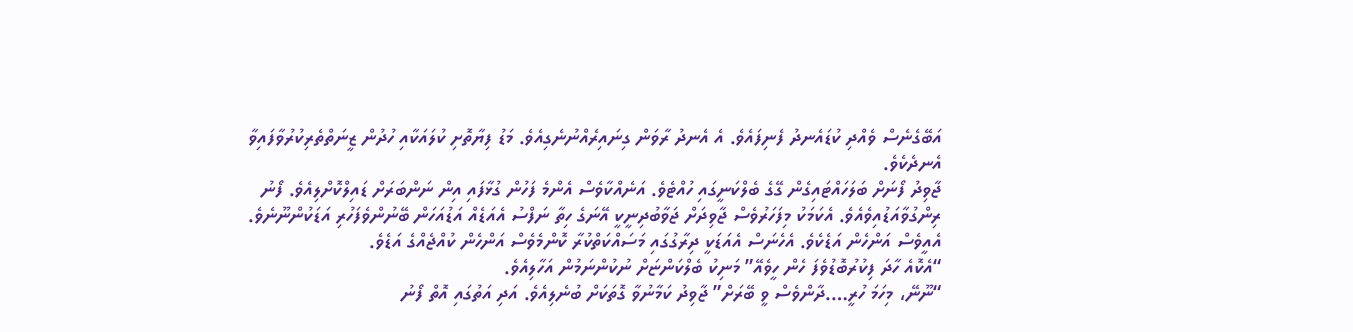އަބޭގެނެސް ވެއްދި ކުޑައެނދު ފެނިފައެވެ. އެ އެނދު ރާވަން ގިނައިރެއްނުނެގިއެވެ. މަޑު ފިޔާތޮށި ކުލައަކާއި ހުދުން ޒީނަތްތެރިކުރުވާފައިވާ އެނދެކެވެ.
ޖާވިދު ފޯނަށް ބަލަހައްޓައިގެން ގޭގެ ބެލްކަނީގައި ހުއްޓެވެ. އަނެއްކާވެސް އެންމެ ފަހުން ގުޅާފައި އިން ނަންބަރަށް ޑައިލްކޮށްލިއެވެ. ފޯނު ރިންގުވާއަޑުއިވެއެވެ. އެކަމަކު މިފަހަރުވެސް ޖާވިދަށް ޖަވާބުދިނީކީ އޭނަގެ ހިތާ ނަފްސު އެއަޑެއް އަޑުއަހަން ބޭނުންވެފަހުރި އަޑަކުންނޫނެވެ. އެއީވެސް އަންހެން އަޑެކެވެ. އެހެނަސް އެއަޑަކީ ދިރާގުގައި މަސައްކަތްކުރާ ކޮންމެވެސް އަންހެން ކުއްޖެއްގެ އަޑެވެ.
“އެކޮއެ ހާދަ ފިކުރުބޮޑުވެފަ ހެން ހީވެއޭ” މަނިކު ބެލްކަންޏަށް ނުކުންނަމުން އަހާލިއެވެ.
“ނޫނޭ، މިހަމަ ހުރީ….ދާންވެސް ވީ ބޭރަށް” ޖާވިދު ކަމާނުވާ ގޮތަކަށް ބުނެލިއެވެ. އަދި އަތުގައި އޮތް ފޯނު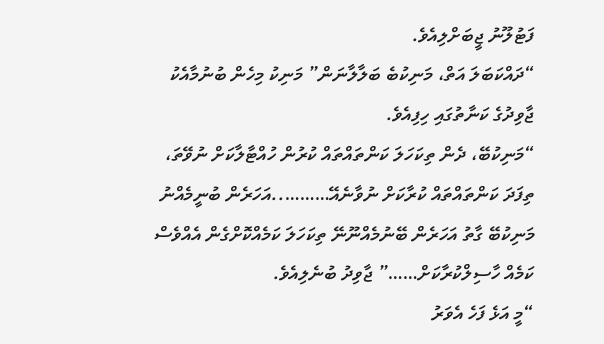ފަޓުލޫނު ޖީބަށްލިއެވެ.
“ދައްކަބަލަ އަތް، މަނިކުބެ ބަލާލާނަން” މަނިކު މިހެން ބުނުމާއެކު ޖާވިދުގެ ކަނާތުގައި ހިފިއެވެ.
“މަނިކުބޭ، ދެން ތިކަހަލަ ކަންތައްތައް ކުރުން ހުއްޓާލާކަށް ނުވޭތަ، ތިފަދަ ކަންތައްތައް ކުރާކަށް ނުވާނެއޭ………..އަހަރެން ބުނީމެއްނު މަނިކުބޭ ގާތު އަހަރެން ބޭނުމެއްނޫނޭ ތިކަހަލަ ކަމެއްކޮށްގެން އެއްވެސް ކަމެއް ހާސިލްކުރާކަށް……” ޖާވިދު ބުނެލިއެވެ.
“މީ އަޅެ ފަހެ އެވަރު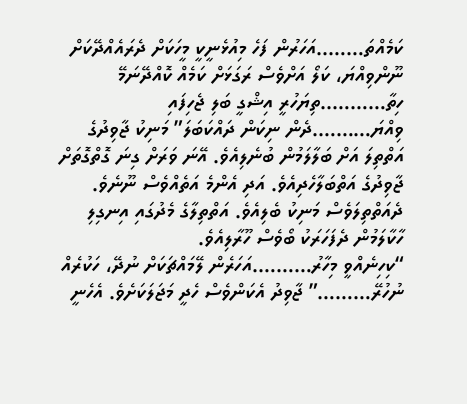ކަމެއްތަ……..އަހަރުން ފަހެ މިއުޅެނީކީ މީހަކަށް ދެރައެއްދޭކަށް ނޫންވިއްޔަ، ކަލޯ އަށްވެސް ރަގަޅަށް ކަމެއް ކޮއްދޭނަމޭ ހިތާ………..ތިޔަހުރީ އިޝްގީ ބަލި ޖެހިފައި ވިއްޔަ……….ދެން ނިކަން ދައްކަބަލަ” މަނިކު ޖާވިދުގެ އަތްތިލަ އަށް ބަލާލަމުން ބުނެލިއެވެ. އޭނަ ވަރަށް ގިނަ ގޮތްގޮތަށް ޖާވިދުގެ އަތްބަލާހެދިއެވެ. އަދި އެންމެ އަތެއްވެސް ނޫނެވެ. ދެއަތްތިލަވެސް މަނިކު ބެލިއެވެ. އަތްތިލާގެ މެދުގައި އިނގިލި ހާކާލަމުން ދެފަހަރަކު ބޯވެސް ހޫރާލިއެވެ.
“ކިހިނެއްވީ މިހާރު……….އަހަރެން ލޭމައްޗަކަށް ނުދޭ، ހަކުރެއް ނުހުރޭ………” ޖާވިދު އެކަންވެސް ހެދީ މަޖަލަކަށެވެ. އެހެނީ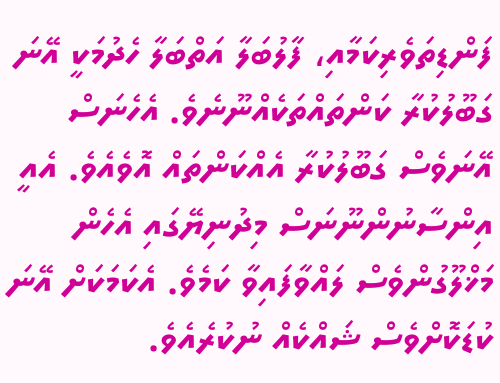ފަންޑިތަވެރިކަމާއި، ފާލުބަލާ އަތްބަލާ ހެދުމަކީ އޭނަ ގަބޫލުކުރާ ކަންތައްތަކެއްނޫނެވެ. އެހެނަސް އޭނަވެސް ގަބޫލުކުރާ އެއްކަންތައް އޮވެއެވެ. އެއީ އިންސާނުންނޫނަސް މިދުނިޔޭގައި އެހެން މަޚްލޫގުންވެސް ލައްވާފައިވާ ކަމެވެ. އެކަމަކަށް އޭނަ ކުޑަކޮށްވެސް ޝައްކެއް ނުކުރެއެވެ.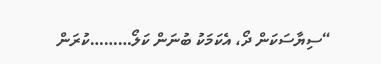“ސިޔާސަކަން ދޯ، އެކަމަކު ބުނަން ކަލޯ………ކުރަން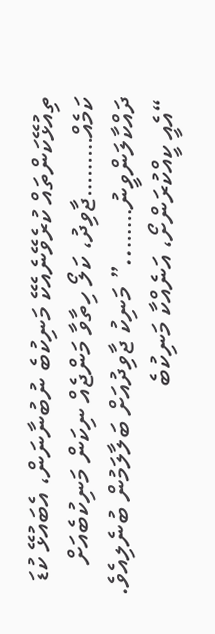ތިއުޅޭކަންތައް ކުރެވޭނެއެކޭ މަނިކުބެ ނުބުނާނަން، އެބައުޅޭ ކުޑަ ކަމެއް………ޖާވިދު، ކަލޯ ހިތާވާ މަންޖެއް ނިކަން މަނިކުބެއަށް ދައްކާލަންވީނު……..” މަނިކު ޖާވިދުއަށް ބަލާލަމުން ބުނެލިއެވެ.
“އެއީ ކީއްކުރަންށޯ، އަނެއްކާ މަނިކުބެ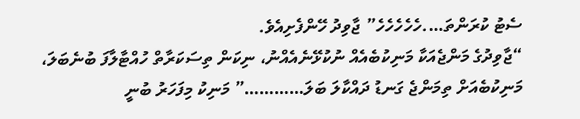ސެޓު ކުރަންތަ….ހެހެހެހެހެ” ޖާވިދު ހޭންފެށިއެވެ.
“ޖާވިދުގެ މަންޖެއަކާ މަނިކުބެއެއް ނުކުޅޭނެއެއްނު، ނިކަން ތިސަކަރާތް ހުއްޓާލާފަ ބުނެބަލަ، މަނިކުބެއަށް ތިމަންޖެ ގަނޑު ދައްކާލަ ބަލަ…………” މަނިކު މިފަހަރު ބުނީ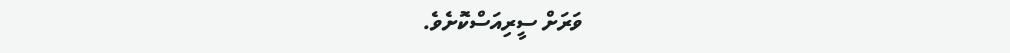ވަރަށް ސީރިއަސްކޮށެވެ.